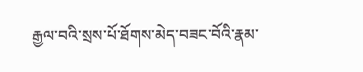རྒྱལ་བའི་སྲས་པོ་ཐོགས་མེད་བཟང་བོའི་རྣམ་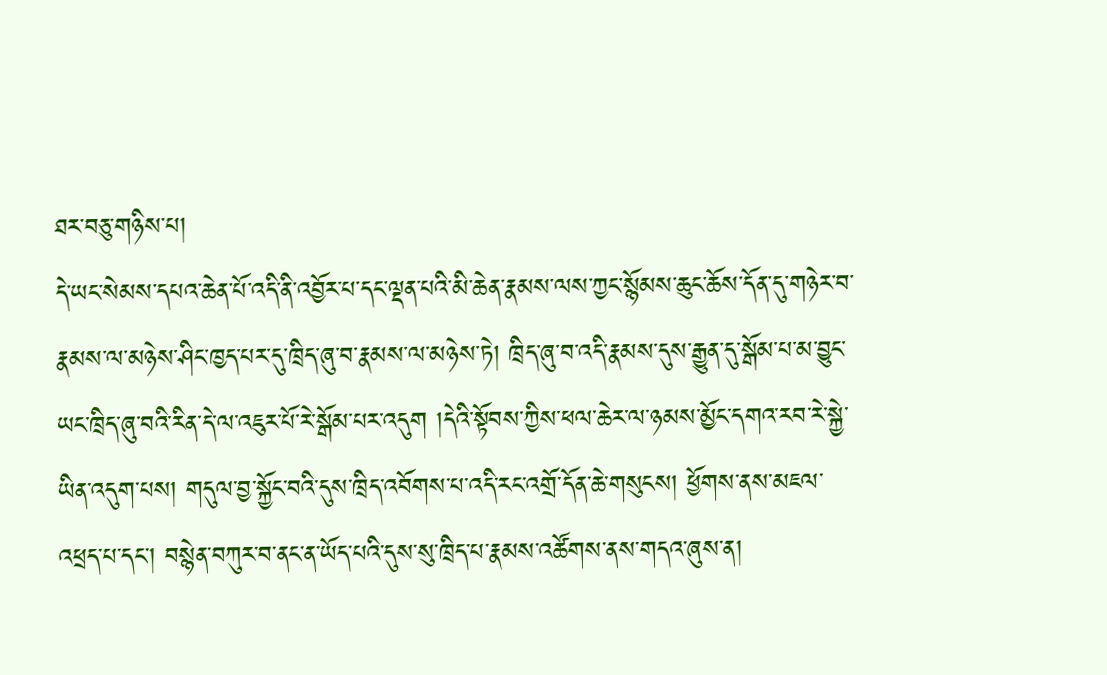ཐར་བཅུ་གཉིས་པ།
དེ་ཡང་སེམས་དཔའ་ཆེན་པོ་འདི་ནི་འབྱོར་པ་དང་ལྡན་པའི་མི་ཆེན་རྣམས་ལས་ཀྱང་སྙོམས་ཆུང་ཆོས་དོན་དུ་གཉེར་བ་རྣམས་ལ་མཉེས་ཤིང་ཁྱད་པར་དུ་ཁྲིད་ཞུ་བ་རྣམས་ལ་མཉེས་ཏེ། ཁྲིད་ཞུ་བ་འདི་རྣམས་དུས་རྒྱུན་དུ་སྒོམ་པ་མ་བྱུང་ཡང་ཁྲིད་ཞུ་བའི་རིན་དེ་ལ་འཇུར་པོ་རེ་སྒོམ་པར་འདུག །དེའི་སྟོབས་ཀྱིས་ཕལ་ཆེར་ལ་ཉམས་མྱོང་དགའ་རབ་རེ་སྐྱེ་ཡིན་འདུག་པས། གདུལ་བྱ་སྐྱོང་བའི་དུས་ཁྲིད་འབོགས་པ་འདི་རང་འགྲོ་དོན་ཆེ་གསུངས། ཕྱོགས་ནས་མཇལ་འཕྲད་པ་དང་། བསྙེན་བཀུར་བ་ནང་ན་ཡོད་པའི་དུས་སུ་ཁྲིད་པ་རྣམས་འཚོགས་ནས་གདའ་ཞུས་ན།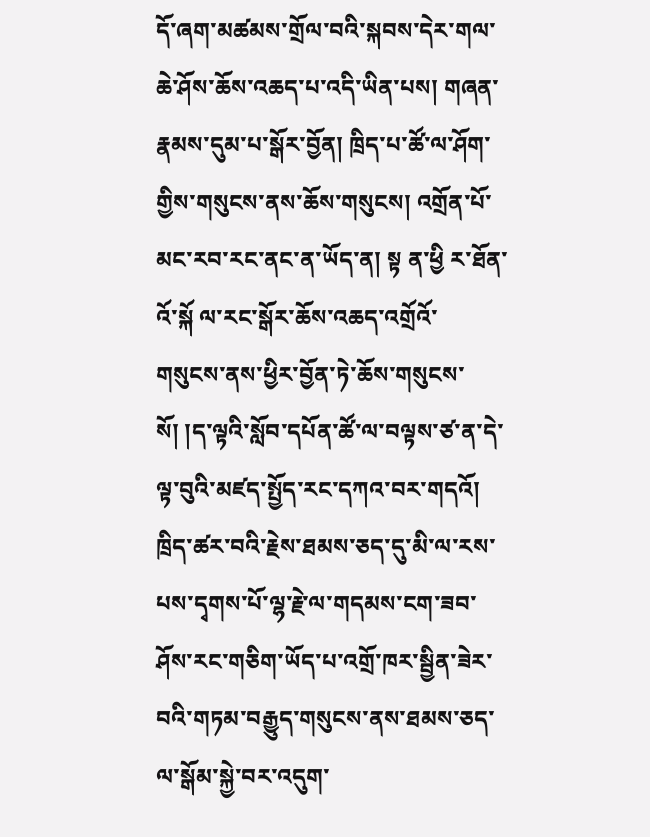དོ་ཞག་མཚམས་གྲོལ་བའི་སྐབས་དེར་གལ་ཆེ་ཤོས་ཆོས་འཆད་པ་འདི་ཡིན་པས། གཞན་རྣམས་དུམ་པ་སྒོར་བྱོན། ཁྲིད་པ་ཚོ་ལ་ཤོག་གྱིས་གསུངས་ནས་ཆོས་གསུངས། འགྲོན་པོ་མང་རབ་རང་ནང་ན་ཡོད་ན། སྟ ན་ཕྱི ར་ཐོན་འོ་སྐོ ལ་རང་སྒོར་ཆོས་འཆད་འགྲོའོ་གསུངས་ནས་ཕྱིར་བྱོན་ཏེ་ཆོས་གསུངས་སོ། །ད་ལྟའི་སློབ་དཔོན་ཚོ་ལ་བལྟས་ཙ་ན་དེ་ལྟ་བུའི་མཛད་སྤྱོད་རང་དཀའ་བར་གདའོ། ཁྲིད་ཚར་བའི་རྗེས་ཐམས་ཅད་དུ་མི་ལ་རས་པས་དྭགས་པོ་ལྷ་རྗེ་ལ་གདམས་ངག་ཟབ་ཤོས་རང་གཅིག་ཡོད་པ་འགྲོ་ཁར་སྦྱིན་ཟེར་བའི་གཏམ་བརྒྱུད་གསུངས་ནས་ཐམས་ཅད་ལ་སྒོམ་སྐྱེ་བར་འདུག་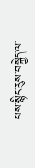པས་སྙིང་རུས་བསྐྱེད་ལ་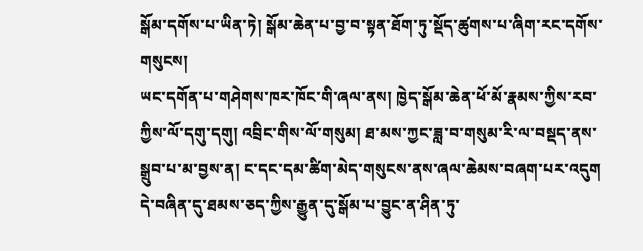སྒོམ་དགོས་པ་ཡིན་ཏེ། སྒོམ་ཆེན་པ་བྱ་བ་སྟན་ཐོག་ཏུ་སྡོད་ཚུགས་པ་ཞིག་རང་དགོས་གསུངས།
ཡང་དགོན་པ་གཤེགས་ཁར་ཁོང་གི་ཞལ་ནས། ཁྱེད་སྒོམ་ཆེན་ཕོ་མོ་རྣམས་ཀྱིས་རབ་ཀྱིས་ལོ་དགུ་དགུ། འབྲིང་གིས་ལོ་གསུམ། ཐ་མས་ཀྱང་ཟླ་བ་གསུམ་རི་ལ་བསྡད་ནས་སྒྲུབ་པ་མ་བྱས་ན། ང་དང་དམ་ཚིག་མེད་གསུངས་ནས་ཞལ་ཆེམས་བཞག་པར་འདུག དེ་བཞིན་དུ་ཐམས་ཅད་ཀྱིས་རྒྱུན་དུ་སྒོམ་པ་བྱུང་ན་ཤིན་ཏུ་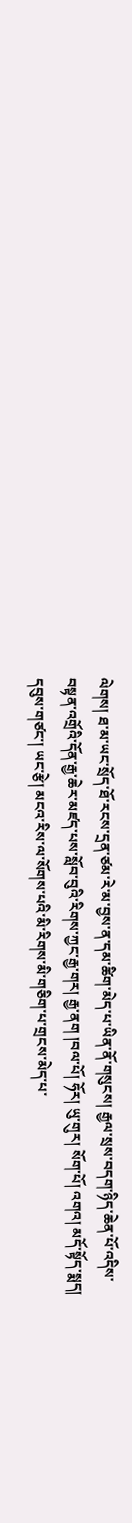ལེགས། ཐ་མ་ཡང་སྲོད་ཐོ་རངས་དྲན་ཙམ་རེ་མ་བྱས་ན་དམ་ཚིག་མེད་པ་ཡིན་ནོ་གསུངས། རྒྱལ་སྲས་བདག་ཉིད་ཆེན་པོ་འདིས་བསྟན་འགྲོའི་དོན་རྒྱ་ཆེར་མཛད་པས་སློབ་བུའི་རིགས་ཀྱང་རྒྱ་གར། རྒྱ་ནག །བལ་པོ། ཧོར། ཡུ་གུར། སོག་པོ། འགའ། མདོ་སྟོད་སྨད། དབུས་གཙང་། ཡང་རྩེ། མངའ་རིས་ལ་སོགས་པའི་མི་རིགས་མི་གཅིག་པ་གྲངས་མེད་པ་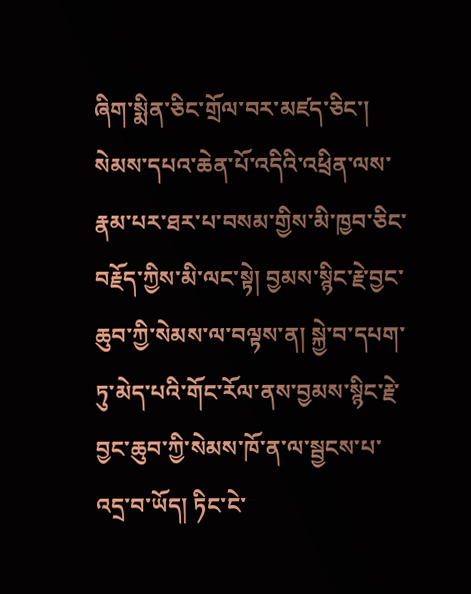ཞིག་སྨིན་ཅིང་གྲོལ་བར་མཛད་ཅིང་། སེམས་དཔའ་ཆེན་པོ་འདིའི་འཕྲིན་ལས་རྣམ་པར་ཐར་པ་བསམ་གྱིས་མི་ཁྱབ་ཅིང་བརྗོད་ཀྱིས་མི་ལང་སྟེ། བྱམས་སྙིང་རྗེ་བྱང་ཆུབ་ཀྱི་སེམས་ལ་བལྟས་ན། སྐྱེ་བ་དཔག་ཏུ་མེད་པའི་གོང་རོལ་ནས་བྱམས་སྙིང་རྗེ་བྱང་ཆུབ་ཀྱི་སེམས་ཁོ་ན་ལ་སྦྱངས་པ་འདྲ་བ་ཡོད། ཏིང་ངེ་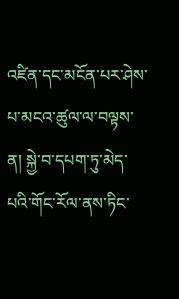འཛིན་དང་མངོན་པར་ཤེས་པ་མངའ་ཚུལ་ལ་བལྟས་ན། སྐྱེ་བ་དཔག་ཏུ་མེད་པའི་གོང་རོལ་ནས་ཏིང་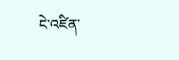ངེ་འཛིན་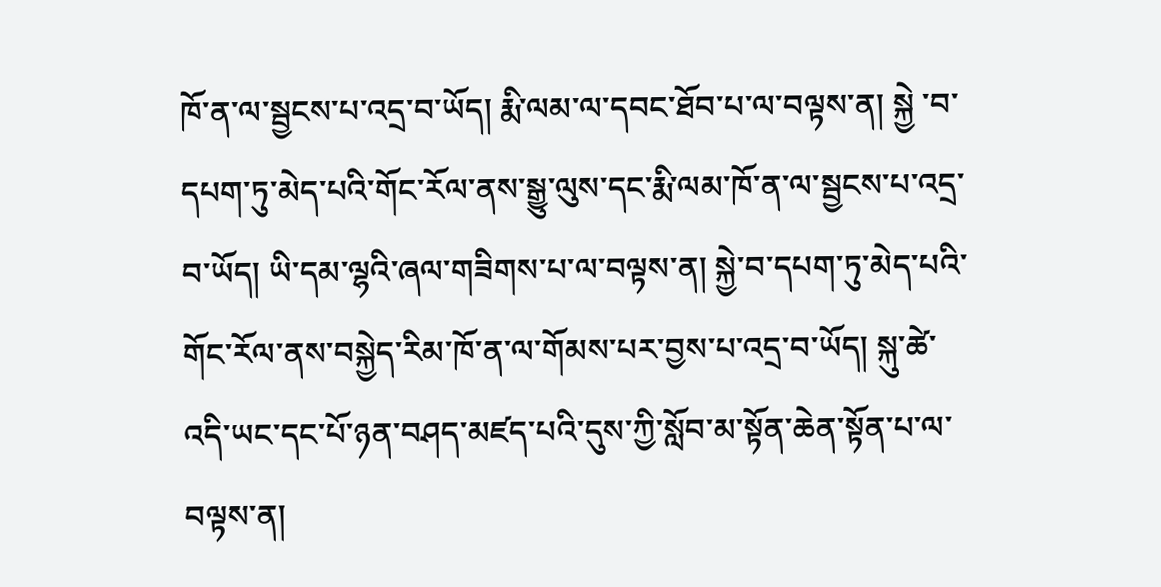ཁོ་ན་ལ་སྦྱངས་པ་འདྲ་བ་ཡོད། རྨི་ལམ་ལ་དབང་ཐོབ་པ་ལ་བལྟས་ན། སྐྱེ ་བ་དཔག་ཏུ་མེད་པའི་གོང་རོལ་ནས་སྒྱུ་ལུས་དང་རྨི་ལམ་ཁོ་ན་ལ་སྦྱངས་པ་འདྲ་བ་ཡོད། ཡི་དམ་ལྷའི་ཞལ་གཟིགས་པ་ལ་བལྟས་ན། སྐྱེ་བ་དཔག་ཏུ་མེད་པའི་གོང་རོལ་ནས་བསྐྱེད་རིམ་ཁོ་ན་ལ་གོམས་པར་བྱས་པ་འདྲ་བ་ཡོད། སྐུ་ཚེ་འདི་ཡང་དང་པོ་ཉན་བཤད་མཛད་པའི་དུས་ཀྱི་སློབ་མ་སྟོན་ཆེན་སྟོན་པ་ལ་བལྟས་ན།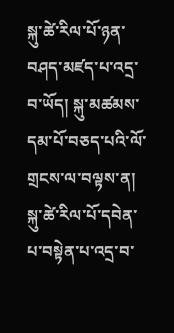སྐུ་ཚེ་རིལ་པོ་ཉན་བཤད་མཛད་པ་འདྲ་བ་ཡོད། སྐུ་མཚམས་དམ་པོ་བཅད་པའི་ལོ་གྲངས་ལ་བལྟས་ན། སྐུ་ཚེ་རིལ་པོ་དབེན་པ་བསྟེན་པ་འདྲ་བ་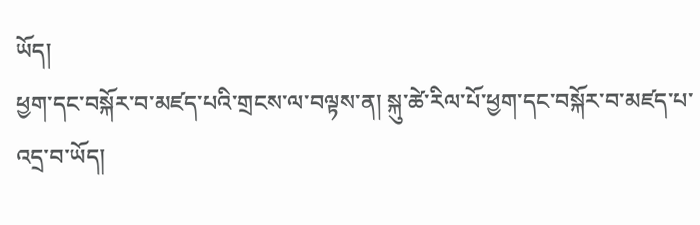ཡོད།
ཕྱག་དང་བསྐོར་བ་མཛད་པའི་གྲངས་ལ་བལྟས་ན། སྐུ་ཚེ་རིལ་པོ་ཕྱག་དང་བསྐོར་བ་མཛད་པ་འདྲ་བ་ཡོད།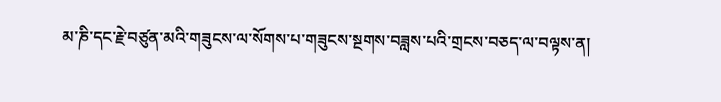མ་ཎི་དང་རྗེ་བཙུན་མའི་གཟུངས་ལ་སོགས་པ་གཟུངས་སྔགས་བཟླས་པའི་གྲངས་བཅད་ལ་བལྟས་ན།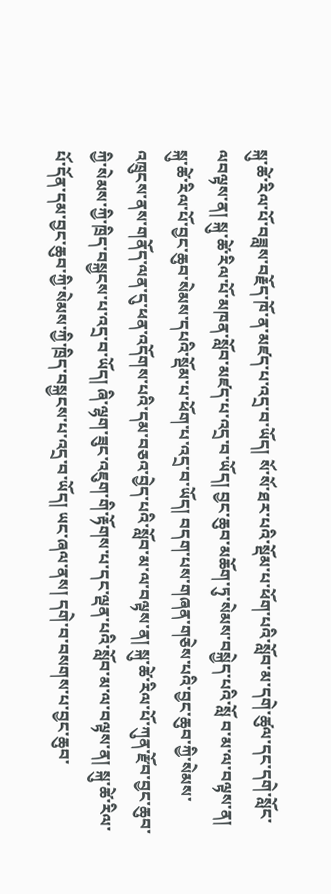སྐུ་ཚེ་རིལ་པོ་བཟླས་བརྗོད་ཁོ་ན་མཛད་པ་འདྲ་བ་ཡོད། སོ་སོ་ཐར་པའི་སྡོམ་པ་ཕོག་པའི་སློབ་མ་དགེ་ཚུལ་དང་དགེ་སློང་ལབལྟས་ན། སྐུ་ཚེ་རིལ་པོ་མཁན་སློབ་མཛད་པ་འདྲ་བ་ཡོད། བྱང་ཆུབ་མཆོག་ཏུ་སེམས་བསྐྱེད་པའི་སློ བ་མ་ལ་བལྟས་ན། སྐུ་ཚེ་རིལ་པོ་བྱང་ཆུབ་སེམས་དཔའི་སྡོམ་པ་ཕོག་པ་འདྲ་བ་ཡོད། བདག་པས་གཞན་གཅེས་པའི་བྱང་ཆུབ་ཀྱི་སེམས་འཁྲུངས་ནས་གནོད་ལན་དུ་ཕན་འདོགས་པའི་དམ་བཅའ་བྱེད་པའི་སློབ་མ་ལ་བལྟས་ན། སྐུ་ཚེ་རིལ་པོ་ཀུན་རྫོབ་བྱང་ཆུབ་ཀྱི་སེམས་ཀྱི་ཁྲིད་བསྐྱངས་པ་འདྲ་བ་ཡོད། ཞི་ལྷག་ཟུང་འཇུག་གི་རྟོགས་པ་དང་ལྡན་པའི་སློབ་མ་ལ་བལྟས་ན། སྐུ་ཚེ་རིལ་པོ་དོན་དམ་བྱང་ཆུབ་ཀྱི་སེམས་ཀྱི་ཁྲིད་བསྐྱངས་པ་འདྲ་བ་ཡོད། ཡང་ཞལ་ནས། དགེ་བ་བསགས་པ་བྱང་ཆུབ་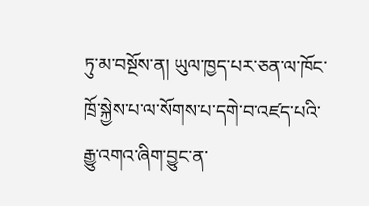ཏུ་མ་བསྔོས་ན། ཡུལ་ཁྱད་པར་ཅན་ལ་ཁོང་ཁྲོ་སྐྱེས་པ་ལ་སོགས་པ་དགེ་བ་འཛད་པའི་རྒྱུ་འགའ་ཞིག་བྱུང་ན་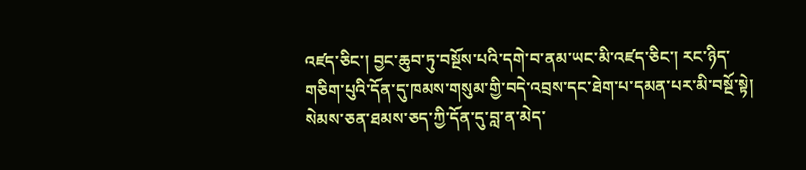འཛད་ཅིང་། བྱང་ཆུབ་ཏུ་བསྔོས་པའི་དགེ་བ་ནམ་ཡང་མི་འཛད་ཅིང་། རང་ཉིད་གཅིག་པུའི་དོན་དུ་ཁམས་གསུམ་གྱི་བདེ་འབྲས་དང་ཐེག་པ་དམན་པར་མི་བསྔོ་སྟེ། སེམས་ཅན་ཐམས་ཅད་ཀྱི་དོན་དུ་བླ་ན་མེད་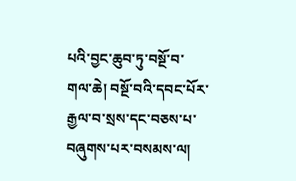པའི་བྱང་ཆུབ་ཏུ་བསྔོ་བ་གལ་ཆེ། བསྔོ་བའི་དབང་པོར་རྒྱལ་བ་སྲས་དང་བཅས་པ་བཞུགས་པར་བསམས་ལ།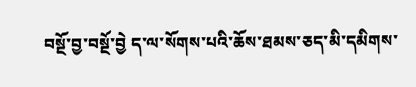བསྔོ་བྱ་བསྔོ་བྱེ ད་ལ་སོགས་པའི་ཆོས་ཐམས་ཅད་མི་དམིགས་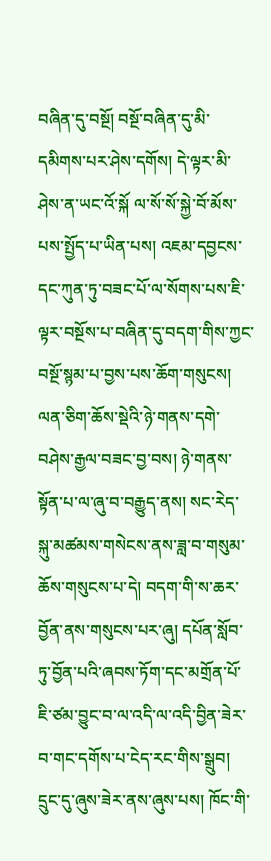བཞིན་དུ་བསྔོ། བསྔོ་བཞིན་དུ་མི་དམིགས་པར་ཤེས་དགོས། དེ་ལྟར་མི་ཤེས་ན་ཡང་འོ་སྐོ ལ་སོ་སོ་སྐྱེ་བོ་མོས་པས་སྤྱོད་པ་ཡིན་པས། འཇམ་དབྱངས་དང་ཀུན་ཏུ་བཟང་པོ་ལ་སོགས་པས་ཇི་ལྟར་བསྔོས་པ་བཞིན་དུ་བདག་གིས་ཀྱང་བསྔོ་སྙམ་པ་བྱས་པས་ཆོག་གསུངས། ལན་ཅིག་ཆོས་སྡེའི་ཉེ་གནས་དགེ་བཤེས་རྒྱལ་བཟང་བྱ་བས། ཉེ་གནས་སྟོན་པ་ལ་ཞུ་བ་བརྒྱུད་ནས། སང་རེད་སྐུ་མཚམས་གསེངས་ནས་ཟླ་བ་གསུམ་ཆོས་གསུངས་པ་དེ། བདག་གི་ས་ཆར་བྱོན་ནས་གསུངས་པར་ཞུ། དཔོན་སློབ་ཏུ་བྱོན་པའི་ཞབས་ཏོག་དང་མགྲོན་པོ་ཇི་ཙམ་བྱུང་བ་ལ་འདི་ལ་འདི་བྱིན་ཟེར་བ་གང་དགོས་པ་ངེད་རང་གིས་སྒྲུབ། དྲུང་དུ་ཞུས་ཟེར་ནས་ཞུས་པས། ཁོང་གི་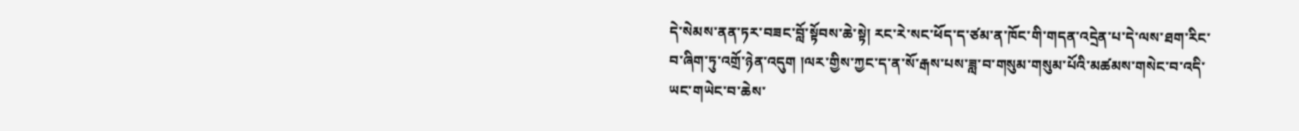དེ་སེམས་ནན་ཏར་བཟང་བློ་སྟོབས་ཆེ་སྟེ། རང་རེ་སང་ཕོད་ད་ཙམ་ན་ཁོང་གི་གདན་འདྲེན་པ་དེ་ལས་ཐག་རིང་བ་ཞིག་ཏུ་འགྲོ་ཉེན་འདུག །ལར་གྱིས་ཀྱང་ད་ན་སོ་རྒས་པས་ཟླ་བ་གསུམ་གསུམ་པོའི་མཚམས་གསེང་བ་འདི་ཡང་གཡེང་བ་ཆེས་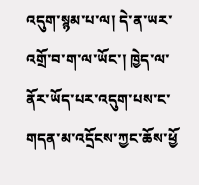འདུག་སྙམ་པ་ལ། དེ་ན་ཡར་འགྲོ་བ་ག་ལ་ཡོང་། ཁྱེད་ལ་ནོར་ཡོད་པར་འདུག་པས་ང་གདན་མ་འདྲོངས་ཀྱང་ཆོས་ཕྱོ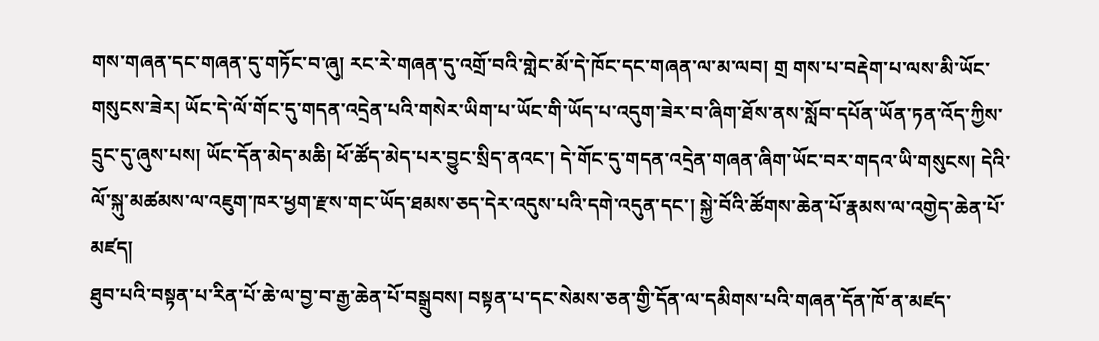གས་གཞན་དང་གཞན་དུ་གཏོང་བ་ཞུ། རང་རེ་གཞན་དུ་འགྲོ་བའི་གླེང་མོ་དེ་ཁོང་དང་གཞན་ལ་མ་ལབ། གྲ གས་པ་བརྡེག་པ་ལས་མི་ཡོང་གསུངས་ཟེར། ཡོང་དེ་ལོ་གོང་དུ་གདན་འདྲེན་པའི་གསེར་ཡིག་པ་ཡོང་གི་ཡོད་པ་འདུག་ཟེར་བ་ཞིག་ཐོས་ནས་སློབ་དཔོན་ཡོན་ཏན་འོད་ཀྱིས་དྲུང་དུ་ཞུས་པས། ཡོང་དོན་མེད་མཆི། ཕོ་ཚོད་མེད་པར་བྱུང་སྲིད་ནའང་། དེ་གོང་དུ་གདན་འདྲེན་གཞན་ཞིག་ཡོང་བར་གདའ་ཡི་གསུངས། དེའི་ལོ་སྐུ་མཚམས་ལ་འཇུག་ཁར་ཕྱག་རྫས་གང་ཡོད་ཐམས་ཅད་དེར་འདུས་པའི་དགེ་འདུན་དང་། སྐྱེ་བོའི་ཚོགས་ཆེན་པོ་རྣམས་ལ་འགྱེད་ཆེན་པོ་མཛད།
ཐུབ་པའི་བསྟན་པ་རིན་པོ་ཆེ་ལ་བྱ་བ་རྒྱ་ཆེན་པོ་བསྒྲུབས། བསྟན་པ་དང་སེམས་ཅན་གྱི་དོན་ལ་དམིགས་པའི་གཞན་དོན་ཁོ་ན་མཛད་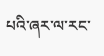པའི་ཞར་ལ་རང་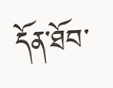དོན་ཐོབ་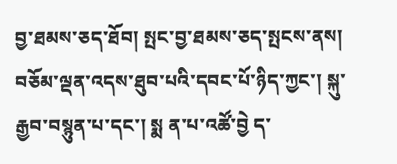བྱ་ཐམས་ཅད་ཐོབ། སྤང་བྱ་ཐམས་ཅད་སྤངས་ནས། བཅོམ་ལྡན་འདས་ཐུབ་པའི་དབང་པོ་ཉིད་ཀྱང་། སྐུ་རྒྱབ་བསྙུན་པ་དང་། སྨ ན་པ་འཚོ་བྱེ ད་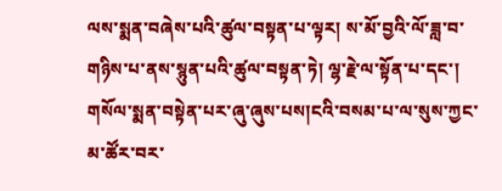ལས་སྨན་བཞེས་པའི་ཚུལ་བསྟན་པ་ལྟར། ས་མོ་བྱའི་ལོ་ཟླ་བ་གཉིས་པ་ནས་སྙུན་པའི་ཚུལ་བསྟན་ཏེ། ལྷ་རྗེ་ལ་སྟོན་པ་དང་། གསོལ་སྨན་བསྟེན་པར་ཞུ་ཞུས་པས།ངའི་བསམ་པ་ལ་སུས་ཀྱང་མ་ཚོར་བར་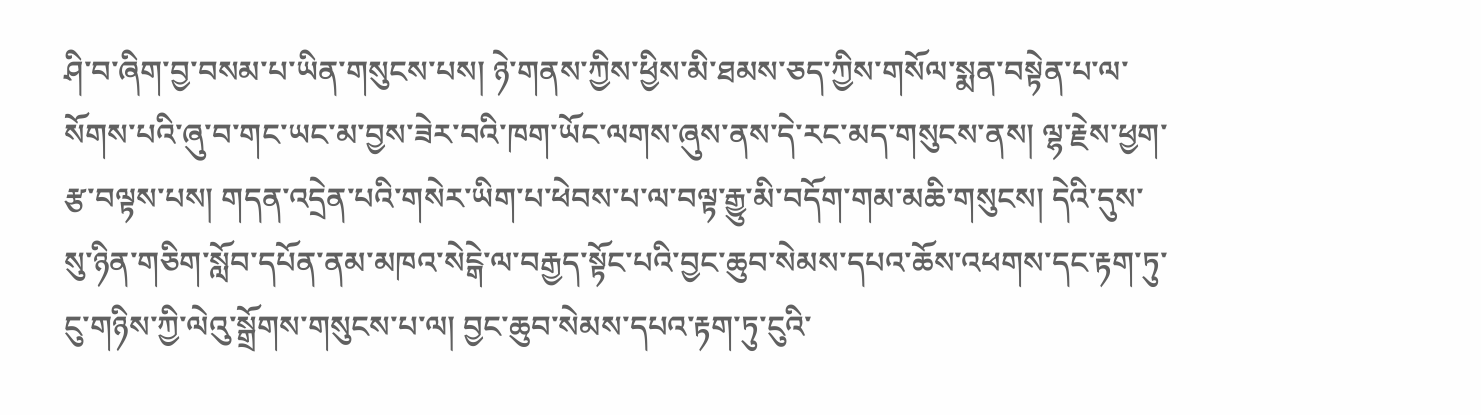ཤི་བ་ཞིག་བྱ་བསམ་པ་ཡིན་གསུངས་པས། ཉེ་གནས་ཀྱིས་ཕྱིས་མི་ཐམས་ཅད་ཀྱིས་གསོལ་སྨན་བསྟེན་པ་ལ་སོགས་པའི་ཞུ་བ་གང་ཡང་མ་བྱས་ཟེར་བའི་ཁག་ཡོང་ལགས་ཞུས་ནས་དེ་རང་མད་གསུངས་ནས། ལྷ་རྗེས་ཕྱག་རྩ་བལྟས་པས། གདན་འདྲེན་པའི་གསེར་ཡིག་པ་ཕེབས་པ་ལ་བལྟ་རྒྱུ་མི་བདོག་གམ་མཆི་གསུངས། དེའི་དུས་སུ་ཉིན་གཅིག་སློབ་དཔོན་ནམ་མཁའ་སེངྒེ་ལ་བརྒྱད་སྟོང་པའི་བྱང་ཆུབ་སེམས་དཔའ་ཆོས་འཕགས་དང་རྟག་ཏུ་ངུ་གཉིས་ཀྱི་ལེའུ་སྒྲོགས་གསུངས་པ་ལ། བྱང་ཆུབ་སེམས་དཔའ་རྟག་ཏུ་ངུའི་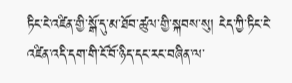ཏིང་ངེ་འཛིན་གྱི་སྒོ་དུ་མ་ཐོབ་ཚུལ་གྱི་སྐབས་སུ། ངེད་ཀྱི་ཏིང་ངེ་འཛིན་འདི་དག་གི་ངོ་བོ་ཉིད་དང་རང་བཞིན་ལ་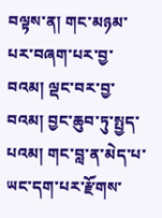བལྟས་ན། གང་མཉམ་པར་བཞག་པར་བྱ་བའམ། ལྡང་བར་བྱ་བའམ། བྱང་ཆུབ་ཏུ་སྤྱད་པའམ། གང་བླ་ན་མེད་པ་ཡང་དག་པར་རྫོགས་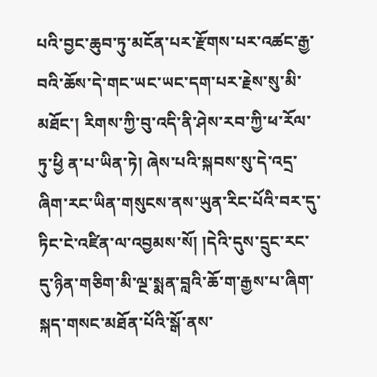པའི་བྱང་ཆུབ་ཏུ་མངོན་པར་རྫོགས་པར་འཚང་རྒྱ་བའི་ཆོས་དེ་གང་ཡང་ཡང་དག་པར་རྗེས་སུ་མི་མཐོང་། རིགས་ཀྱི་བུ་འདི་ནི་ཤེས་རབ་ཀྱི་ཕ་རོལ་ཏུ་ཕྱི ན་པ་ཡིན་ཏེ། ཞེས་པའི་སྐབས་སུ་དེ་འདྲ་ཞིག་རང་ཡིན་གསུངས་ནས་ཡུན་རིང་པོའི་བར་དུ་ཏིང་ངེ་འཛིན་ལ་འབྱམས་སོ། །དེའི་དུས་དྲུང་རང་དུ་ཉིན་གཅིག་མི་ལྔ་སྨན་བླའི་ཆོ་ག་རྒྱས་པ་ཞིག་སྐད་གསང་མཐོན་པོའི་སྒོ་ནས་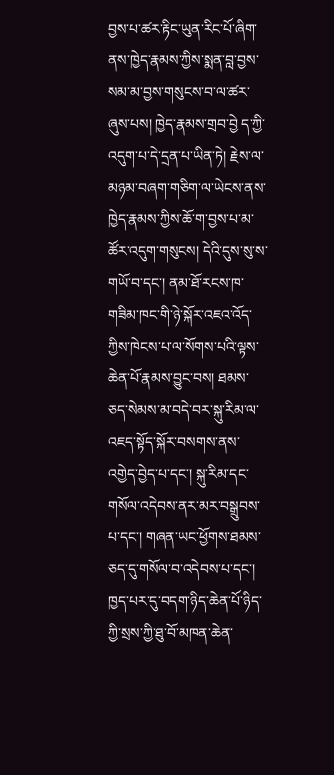བྱས་པ་ཚར་རྟིང་ཡུན་རིང་པོ་ཞིག་ནས་ཁྱེད་རྣམས་ཀྱིས་སྨན་བླ་བྱས་སམ་མ་བྱས་གསུངས་བ་ལ་ཚར་ཞུས་པས། ཁྱེད་རྣམས་གྲབ་བྱེ ད་ཀྱི་འདུག་པ་དེ་དྲན་པ་ཡིན་ཏེ། རྗེས་ལ་མཉམ་བཞག་གཅིག་ལ་ཡེངས་ནས་ཁྱེད་རྣམས་ཀྱིས་ཆོ་ག་བྱས་པ་མ་ཚོར་འདུག་གསུངས། དེའི་དུས་སུ་ས་གཡོ་བ་དང་། ནམ་ཐོ་རངས་ཁ་གཟིམ་ཁང་གི་ཉེ་སྐོར་འཇའ་འོད་ཀྱིས་ཁེངས་པ་ལ་སོགས་པའི་ལྟས་ཆེན་པོ་རྣམས་བྱུང་བས། ཐམས་ཅད་སེམས་མ་བདེ་བར་སྐུ་རིམ་ལ་འཇད་སྟོད་སྐོར་བསགས་ནས་འགྱེད་བྱེད་པ་དང་། སྐུ་རིམ་དང་གསོལ་འདེབས་ནར་མར་བསྒྲུབས་པ་དང་། གཞན་ཡང་ཕྱོགས་ཐམས་ཅད་དུ་གསོལ་བ་འདེབས་པ་དང་། ཁྱད་པར་དུ་བདག་ཉིད་ཆེན་པོ་ཉིད་ཀྱི་སྲས་ཀྱི་ཐུ་བོ་མཁན་ཆེན་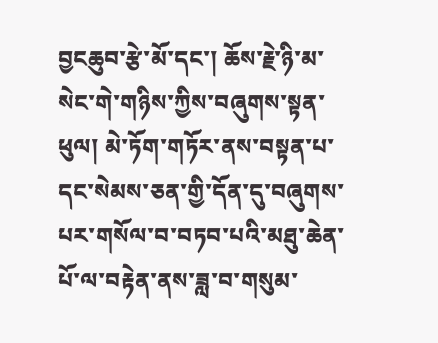བྱངཆུབ་རྩེ་མོ་དང་། ཆོས་རྗེ་ཉི་མ་སེང་གེ་གཉིས་ཀྱིས་བཞུགས་སྟན་ཕུལ། མེ་ཏོག་གཏོར་ནས་བསྟན་པ་དང་སེམས་ཅན་གྱི་དོན་དུ་བཞུགས་པར་གསོལ་བ་བཏབ་པའི་མཐུ་ཆེན་པོ་ལ་བརྟེན་ནས་ཟླ་བ་གསུམ་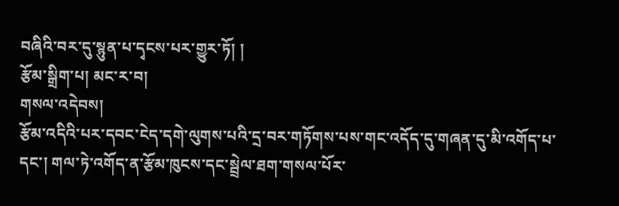བཞིའི་བར་དུ་སྙུན་པ་དྭངས་པར་གྱུར་ཏོ། །
རྩོམ་སྒྲིག་པ། མང་ར་བ།
གསལ་འདེབས།
རྩོམ་འདིའི་པར་དབང་ངེད་དགེ་ལུགས་པའི་དྲ་བར་གཏོགས་པས་གང་འདོད་དུ་གཞན་དུ་མི་འགོད་པ་དང་། གལ་ཏེ་འགོད་ན་རྩོམ་ཁུངས་དང་སྦྲེལ་ཐག་གསལ་པོར་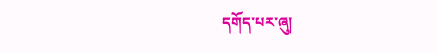དགོད་པར་ཞུ།